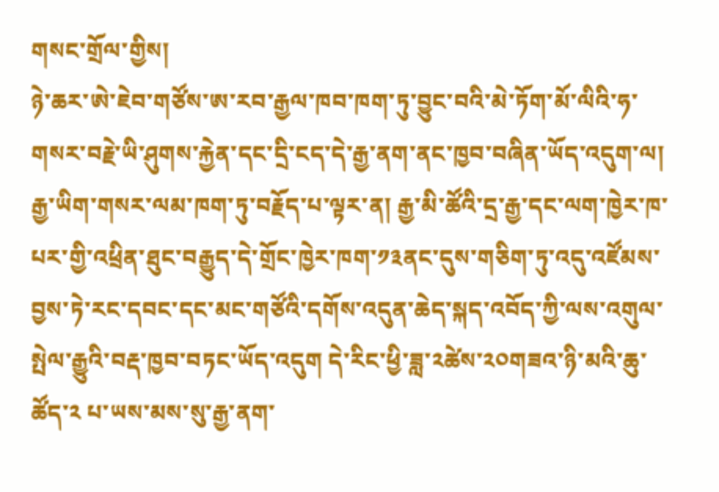གསང་གྲོལ་གྱིས།
ཉེ་ཆར་ཨེ་ཇེབ་གཙོས་ཨ་རབ་རྒྱལ་ཁབ་ཁག་ཏུ་བྱུང་བའི་མེ་ཏོག་མོ་ལིའི་ཧ་གསར་བརྗེ་ཡི་ཤུགས་རྐྱེན་དང་དྲི་ངད་དེ་རྒྱ་ནག་ནང་ཁྱབ་བཞིན་ཡོད་འདུག་ལ། རྒྱ་ཡིག་གསར་ལམ་ཁག་ཏུ་བརྗོད་པ་ལྟར་ན། རྒྱ་མི་ཚོའི་དྲ་རྒྱ་དང་ལག་ཁྱེར་ཁ་པར་གྱི་འཕྲིན་ཐུང་བརྒྱུད་དེ་གྲོང་ཁྱེར་ཁག་༡༣ནང་དུས་གཅིག་ཏུ་འདུ་འཛོམས་བྱས་ཏེ་རང་དབང་དང་མང་གཙོའི་དགོས་འདུན་ཆེད་སྐད་འབོད་ཀྱི་ལས་འགུལ་སྤེལ་རྒྱུའི་བརྡ་ཁྱབ་བཏང་ཡོད་འདུག དེ་རིང་ཕྱི་ཟླ་༢ཚེས་༢༠གཟའ་ཉི་མའི་ཆུ་ཚོད་༢ པ་ཡས་མས་སུ་རྒྱ་ནག་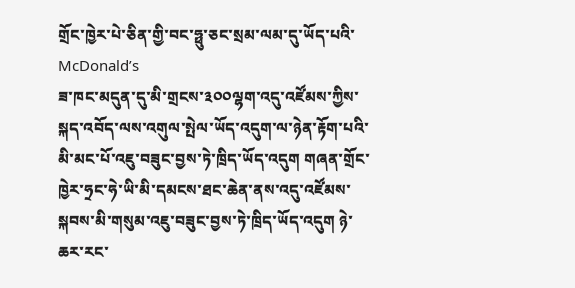གྲོང་ཁྱེར་པེ་ཅིན་གྱི་བང་ཧྥུ་ཅང་སྲམ་ལམ་དུ་ཡོད་པའི་McDonald’s
ཟ་ཁང་མདུན་དུ་མི་གྲངས་༣༠༠ལྷག་འདུ་འཛོམས་ཀྱིས་སྐད་འབོད་ལས་འགུལ་སྤེལ་ཡོད་འདུག་ལ་ཉེན་རྟོག་པའི་མི་མང་པོ་འཇུ་བཟུང་བྱས་ཏེ་ཁྲིད་ཡོད་འདུག གཞན་གྲོང་ཁྱེར་ཧྲང་ཧེ་ཡི་མི་དམངས་ཐང་ཆེན་ནས་འདུ་འཛོམས་སྐབས་མི་གསུམ་འཇུ་བཟུང་བྱས་ཏེ་ཁྲིད་ཡོད་འདུག ཉེ་ཆར་རང་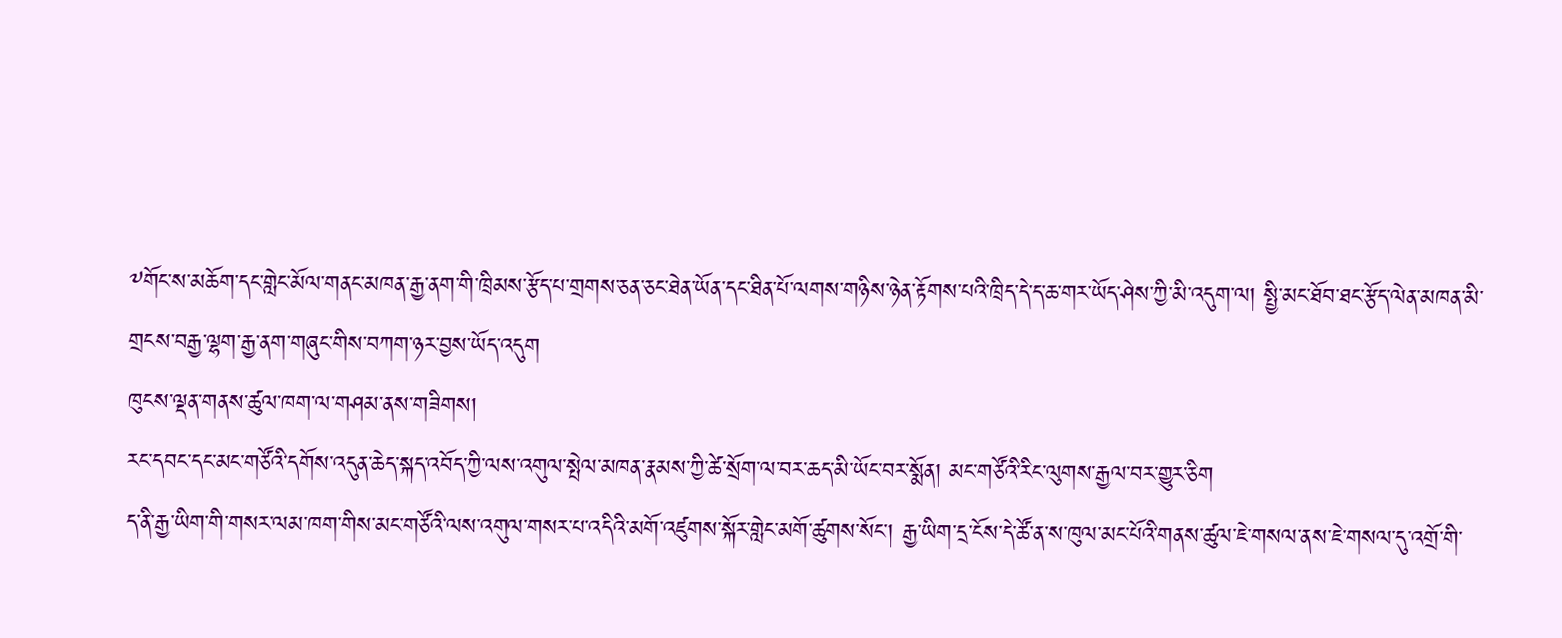༸གོང་ས་མཆོག་དང་གླེང་མོལ་གནང་མཁན་རྒྱ་ནག་གི་ཁྲིམས་རྩོད་པ་གྲགས་ཅན་ཅང་ཐེན་ཡོན་དང་ཐིན་པོ་ལགས་གཉིས་ཉེན་རྟོགས་པའི་ཁྲིད་དེ་ད་ཆ་གར་ཡོད་ཤེས་ཀྱི་མི་འདུག་ལ། སྤྱི་མང་ཐོབ་ཐང་རྩོད་ལེན་མཁན་མི་གྲངས་བརྒྱ་ལྷག་རྒྱ་ནག་གཞུང་གིས་བཀག་ཉར་བྱས་ཡོད་འདུག
ཁུངས་ལྡན་གནས་ཚུལ་ཁག་ལ་གཤམ་ནས་གཟིགས།
རང་དབང་དང་མང་གཙོའི་དགོས་འདུན་ཆེད་སྐད་འབོད་ཀྱི་ལས་འགུལ་སྤེལ་མཁན་རྣམས་ཀྱི་ཚེ་སྲོག་ལ་བར་ཆད་མི་ཡོང་བར་སྨོན། མང་གཙོའི་རིང་ལུགས་རྒྱལ་བར་གྱུར་ཅིག
ད་ནི་རྒྱ་ཡིག་གི་གསར་ལམ་ཁག་གིས་མང་གཙོའི་ལས་འགུལ་གསར་པ་འདིའི་མགོ་འཛུགས་སྐོར་གླེང་མགོ་ཚུགས་སོང་། རྒྱ་ཡིག་དྲ་ངོས་དེ་ཚོ་ན་ས་ཁུལ་མང་པོའི་གནས་ཚུལ་ཇེ་གསལ་ནས་ཇེ་གསལ་དུ་འགྲོ་གི་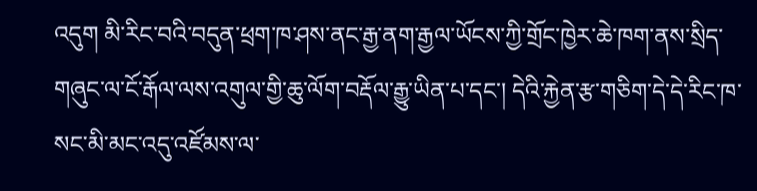འདུག མི་རིང་བའི་བདུན་ཕྲག་ཁ་ཤས་ནང་རྒྱ་ནག་རྒྱལ་ཡོངས་ཀྱི་གྲོང་ཁྱེར་ཆེ་ཁག་ནས་སྲིད་གཞུང་ལ་ངོ་རྒོལ་ལས་འགུལ་གྱི་ཆུ་ལོག་བརྡོལ་རྒྱུ་ཡིན་པ་དང་། དེའི་རྐྱེན་རྩ་གཅིག་དེ་དེ་རིང་ཁ་སང་མི་མང་འདུ་འཛོམས་ལ་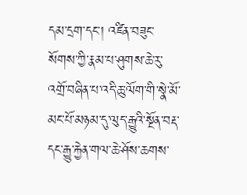དམ་དྲག་དང་། འཛིན་བཟུང་སོགས་ཀྱི་རྣམ་པ་ཤུགས་ཆེ་རུ་འགྲོ་བཞིན་པ་འདི་ཆུ་ལོག་གི་སྣེ་མོ་མང་པོ་མཉམ་དུ་ལུད་རྒྱུའི་སྔོན་བརྡ་དང་རྒྱུ་རྐྱེན་གལ་ཆེ་ཤོས་ཆགས་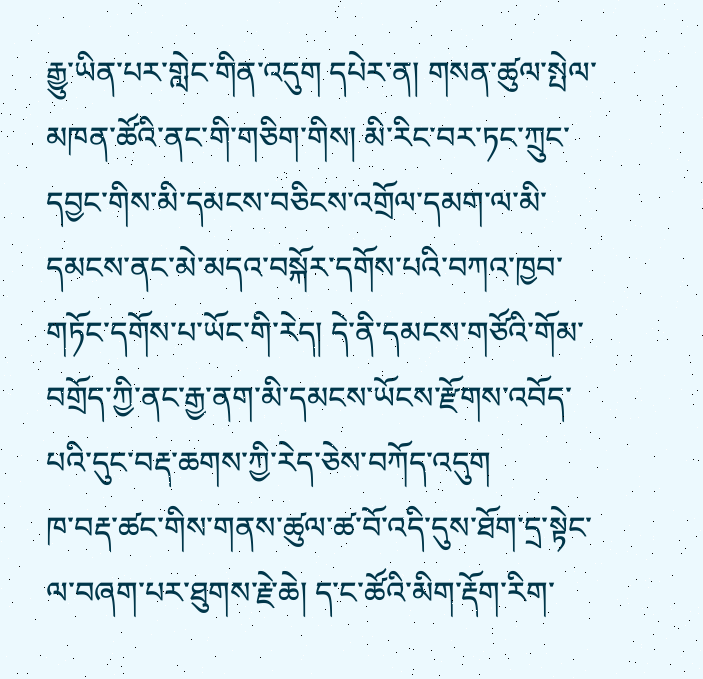རྒྱུ་ཡིན་པར་གླེང་གིན་འདུག དཔེར་ན། གསན་ཚུལ་སྤེལ་མཁན་ཚོའི་ནང་གི་གཅིག་གིས། མི་རིང་བར་ཏང་ཀྲུང་དབྱང་གིས་མི་དམངས་བཅིངས་འགྲོལ་དམག་ལ་མི་དམངས་ནང་མེ་མདའ་བསྐོར་དགོས་པའི་བཀའ་ཁྱབ་གཏོང་དགོས་པ་ཡོང་གི་རེད། དེ་ནི་དམངས་གཙོའི་གོམ་བགྲོད་ཀྱི་ནང་རྒྱ་ནག་མི་དམངས་ཡོངས་རྫོགས་འབོད་པའི་དུང་བརྡ་ཆགས་ཀྱི་རེད་ཅེས་བཀོད་འདུག
ཁ་བརྡ་ཚང་གིས་གནས་ཚུལ་ཚ་བོ་འདི་དུས་ཐོག་དྲ་སྟེང་ལ་བཞག་པར་ཐུགས་རྗེ་ཆེ། ད་ང་ཚོའི་མིག་རྡོག་རིག་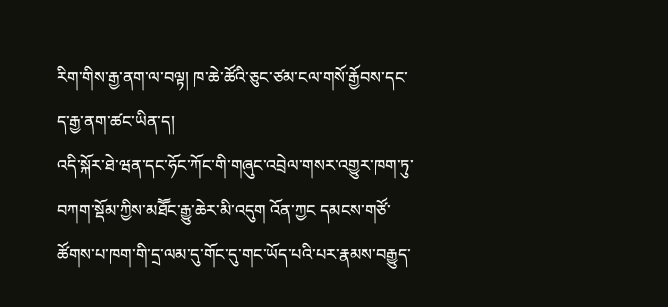རིག་གིས་རྒྱ་ནག་ལ་བལྟ། ཁ་ཆེ་ཚོའི་ཅུང་ཙམ་ངལ་གསོ་རྒྱོབས་དང་ད་རྒྱ་ནག་ཚང་ཡིན་ད།
འདི་སྐོར་ཐེ་ཝན་དང་ཧོང་ཀོང་གི་གཞུང་འབྲེལ་གསར་འགྱུར་ཁག་ཏུ་བཀག་སྡོམ་ཀྱིས་མཐཽང་རྒྱུ་ཆེར་མི་འདུག འོན་ཀྱང དམངས་གཙོ་ཚོགས་པ་ཁག་གི་དྲ་ལམ་དུ་གོང་དུ་གང་ཡོད་པའི་པར་རྣམས་བརྒྱུད་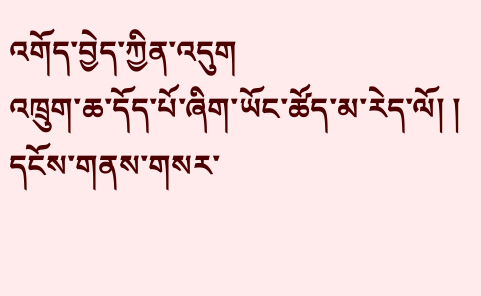འགོད་བྱེད་ཀྱིན་འདུག
འཁྲུག་ཆ་དོད་པོ་ཞིག་ཡོང་ཚོད་མ་རེད་ལོ། །
དངོས་གནས་གསར་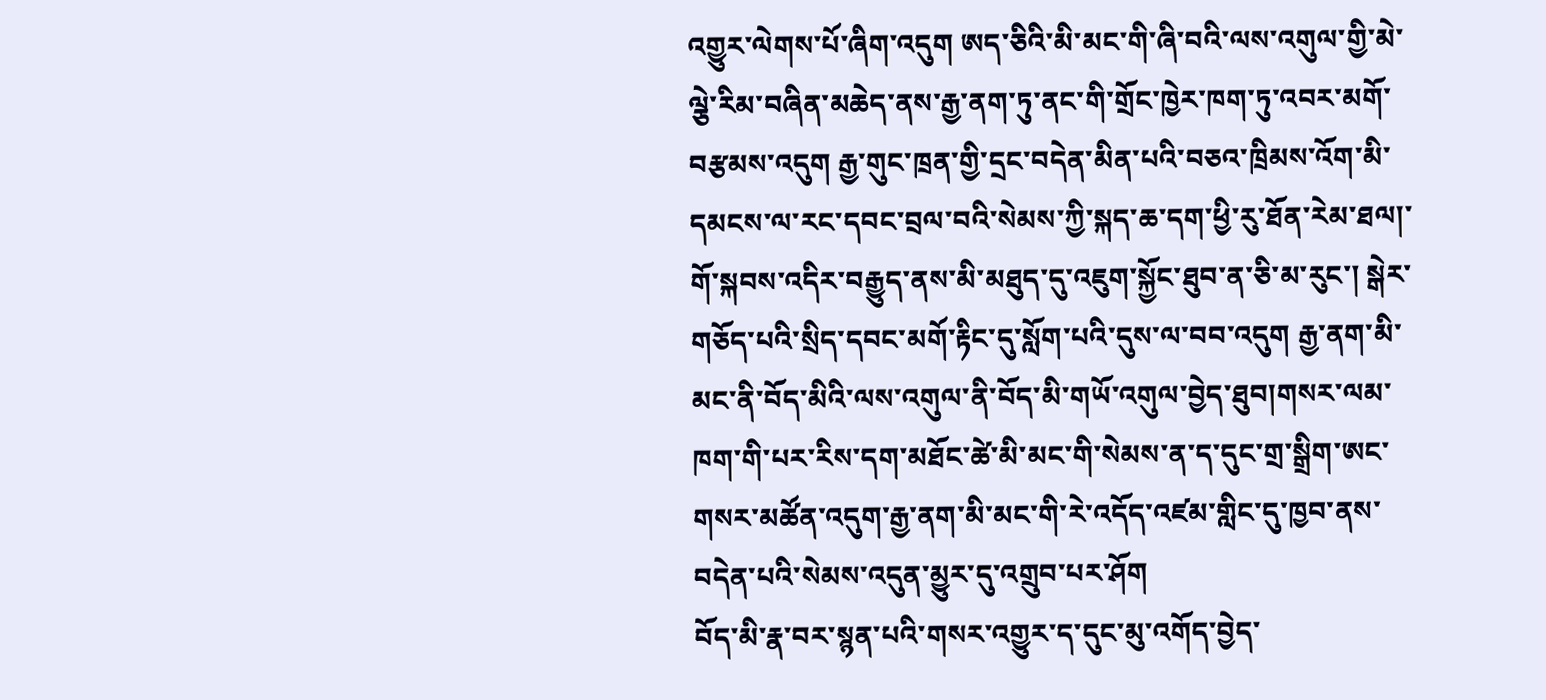འགྱུར་ལེགས་པོ་ཞིག་འདུག ཨད་ཅིའི་མི་མང་གི་ཞི་བའི་ལས་འགུལ་གྱི་མེ་ལྕེ་རིམ་བཞིན་མཆེད་ནས་རྒྱ་ནག་ཏུ་ནང་གི་གྲོང་ཁྱེར་ཁག་ཏུ་འབར་མགོ་བརྩམས་འདུག རྒྱ་གུང་ཁྲན་གྱི་དྲང་བདེན་མིན་པའི་བཅའ་ཁྲིམས་འོག་མི་དམངས་ལ་རང་དབང་བྲལ་བའི་སེམས་ཀྱི་སྐད་ཆ་དག་ཕྱི་རུ་ཐོན་རེམ་ཐལ།་གོ་སྐབས་འདིར་བརྒྱུད་ནས་མི་མཐུད་དུ་འཇུག་སྐྱོང་ཐུབ་ན་ཅི་མ་རུང་། སྒེར་གཅོད་པའི་སྲིད་དབང་མགོ་རྟིང་དུ་སློག་པའི་དུས་ལ་བབ་འདུག རྒྱ་ནག་མི་མང་ནི་བོད་མིའི་ལས་འགུལ་ནི་བོད་མི་གཡོ་འགུལ་བྱེད་ཐུབ།གསར་ལམ་ཁག་གི་པར་རིས་དག་མཐོང་ཚེ་མི་མང་གི་སེམས་ན་ད་དུང་གྲ་སྒྲིག་ཨང་གསར་མཚོན་འདུག་རྒྱ་ནག་མི་མང་གི་རེ་འདོད་འཛམ་གླིང་དུ་ཁྱབ་ནས་བདེན་པའི་སེམས་འདུན་མྱུར་དུ་འགྲུབ་པར་ཤོག
བོད་མི་རྣ་བར་སྙན་པའི་གསར་འགྱུར་ད་དུང་མུ་འགོད་བྱེད་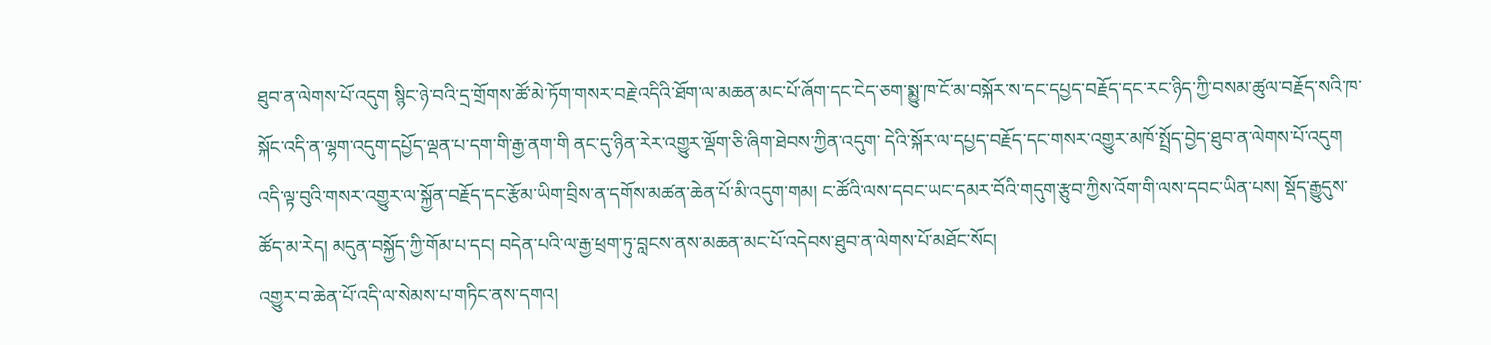ཐུབ་ན་ལེགས་པོ་འདུག སྙིང་ཉེ་བའི་དྲ་གྲོགས་ཚོ་མེ་ཏོག་གསར་བརྗེ་འདིའི་ཐོག་ལ་མཆན་མང་པོ་ཞོག་དང་ངེད་ཅག་སྨྱུ་ཁ་ངོ་མ་བསྐོར་ས་དང་དཔྱད་བརྗོད་དང་རང་ཉིད་ཀྱི་བསམ་ཚུལ་བརྗོད་སའི་ཁ་སྐོང་འདི་ན་ལྷག་འདུག་དཔྱོད་ལྡན་པ་དག་གི་རྒྱ་ནག་གི ནང་དུ་ཉིན་རེར་འགྱུར་ལྡོག་ཅི་ཞིག་ཐེབས་ཀྱིན་འདུག་ དེའི་སྐོར་ལ་དཔྱད་བརྗོད་དང་གསར་འགྱུར་མཁོ་སྤྲོད་བྱེད་ཐུབ་ན་ལེགས་པོ་འདུག འདི་ལྟ་བུའི་གསར་འགྱུར་ལ་སྐྱོན་བརྗོད་དང་རྩོམ་ཡིག་བྲིས་ན་དགོས་མཚན་ཆེན་པོ་མི་འདུག་གམ། ང་ཚོའི་ལས་དབང་ཡང་དམར་བོའི་གདུག་རྩུབ་ཀྱིས་འོག་གི་ལས་དབང་ཡིན་པས། སྡོད་རྒྱུདུས་ཚོད་མ་རེད། མདུན་བསྐྱོད་ཀྱི་གོམ་པ་དང། བདེན་པའི་ལ་རྒྱ་ཕྲག་ཏུ་བླངས་ནས་མཆན་མང་པོ་འདེབས་ཐུབ་ན་ལེགས་པོ་མཐོང་སོང།
འགྱུར་བ་ཆེན་པོ་འདི་ལ་སེམས་པ་གཏིང་ནས་དགའ།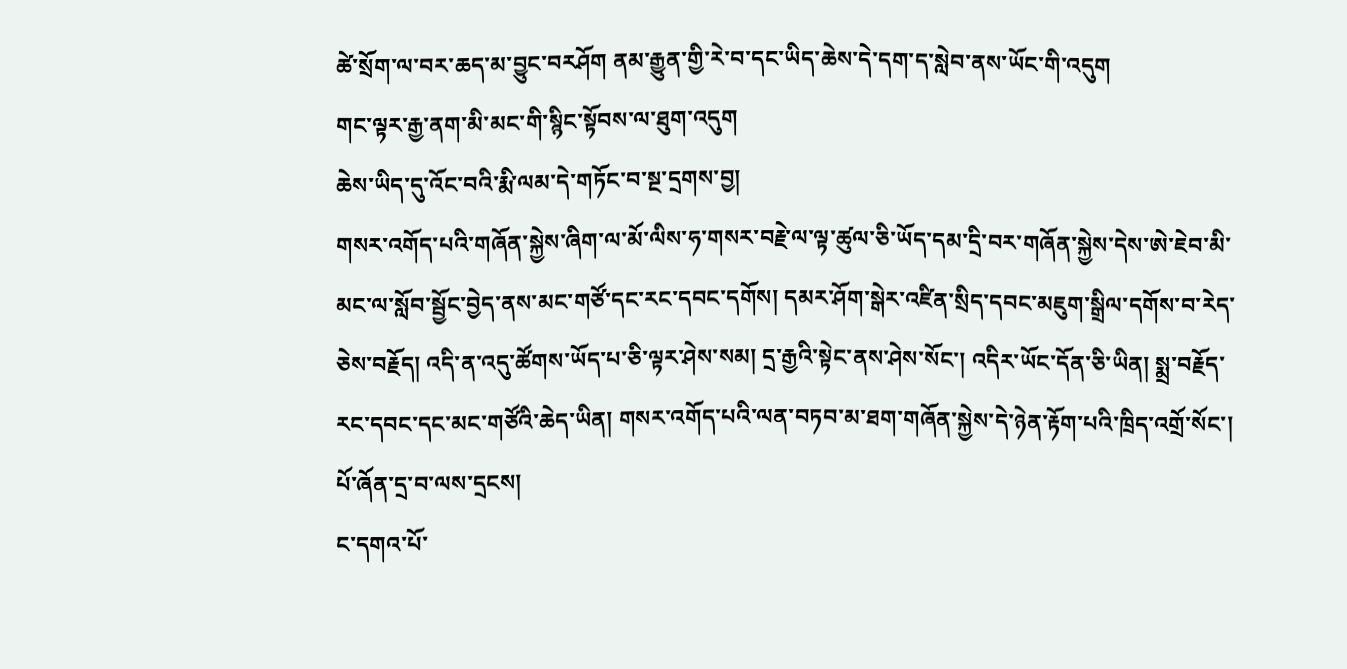ཚེ་སྲོག་ལ་བར་ཆད་མ་བྱུང་བརཤོག ནམ་རྒྱུན་གྱི་རེ་བ་དང་ཡིད་ཆེས་དེ་དག་ད་སླེབ་ནས་ཡོང་གི་འདུག
གང་ལྟར་རྒྱ་ནག་མི་མང་གི་སྙིང་སྟོབས་ལ་ཐུག་འདུག
ཆེས་ཡིད་དུ་འོང་བའི་རྨི་ལམ་དེ་གཏོང་བ་སྔ་དྲགས་བྱ།
གསར་འགོད་པའི་གཞོན་སྐྱེས་ཞིག་ལ་མོ་ལིས་ཧ་གསར་བརྗེ་ལ་ལྟ་ཚུལ་ཅི་ཡོད་དམ་དྲི་བར་གཞོན་སྐྱེས་དེས་ཨེ་ཇེབ་མི་མང་ལ་སློབ་སྦྱོང་བྱེད་ནས་མང་གཙོ་དང་རང་དབང་དགོས། དམར་ཤོག་སྒེར་འཛིན་སྲིད་དབང་མཇུག་སྒྲིལ་དགོས་བ་རེད་ཅེས་བརྗོད། འདི་ན་འདུ་ཚོགས་ཡོད་པ་ཅི་ལྟར་ཤེས་སམ། དྲ་རྒྱའི་སྟེང་ནས་ཤེས་སོང་། འདིར་ཡོང་དོན་ཅི་ཡིན། སྨྲ་བརྗོད་རང་དབང་དང་མང་གཙོའི་ཆེད་ཡིན། གསར་འགོད་པའི་ལན་བཏབ་མ་ཐག་གཞོན་སྐྱེས་དེ་ཉེན་རྟོག་པའི་ཁྲིད་འགྲོ་སོང་། པོ་ཞོན་དྲ་བ་ལས་དྲངས།
ང་དགའ་པོ་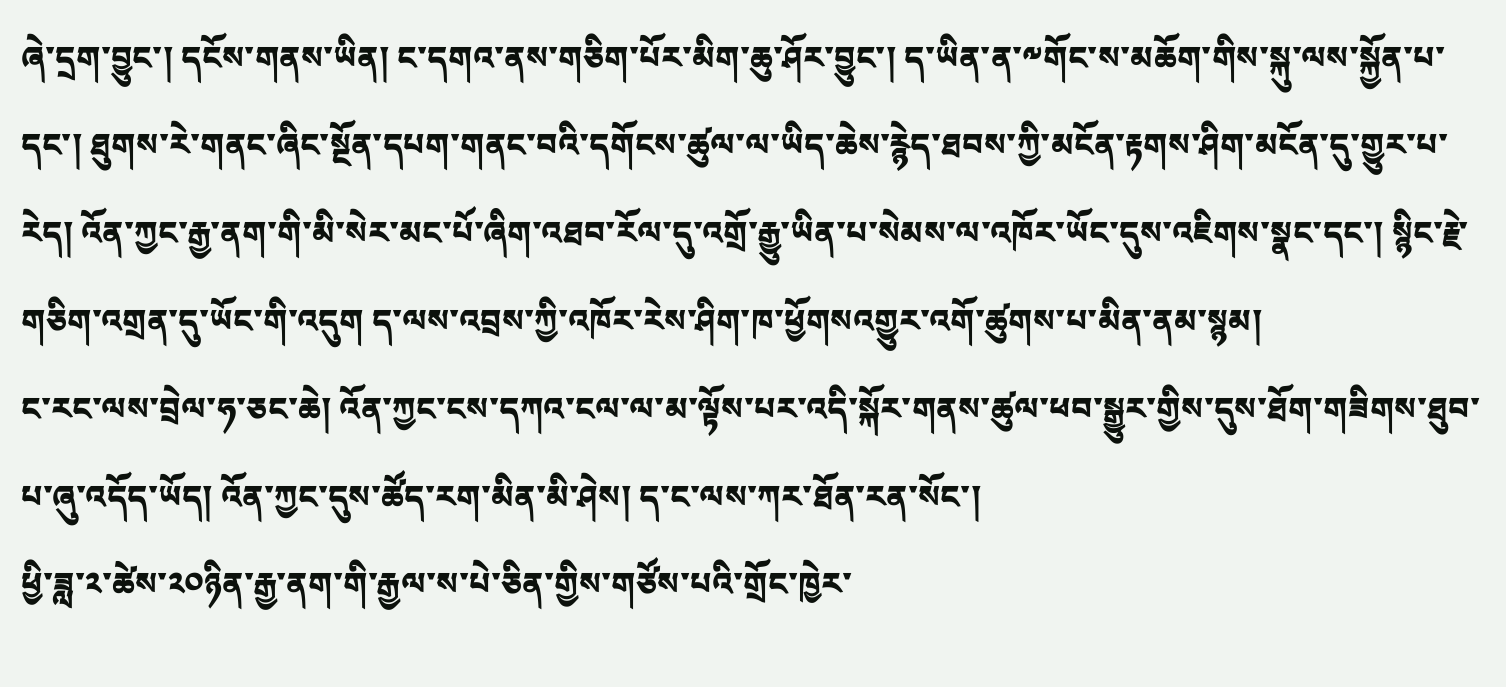ཞེ་དྲག་བྱུང་། དངོས་གནས་ཡིན། ང་དགའ་ནས་གཅིག་པོར་མིག་ཆུ་ཤོར་བྱུང་། ད་ཡིན་ན་༸གོང་ས་མཆོག་གིས་སྐུ་ལས་སྐྱོན་པ་དང་། ཐུགས་རེ་གནང་ཞིང་སྔོན་དཔག་གནང་བའི་དགོངས་ཚུལ་ལ་ཡིད་ཆེས་རྙེད་ཐབས་ཀྱི་མངོན་རྟགས་ཤིག་མངོན་དུ་གྱུར་པ་རེད། འོན་ཀྱང་རྒྱ་ནག་གི་མི་སེར་མང་པོ་ཞིག་འཐབ་རོལ་དུ་འགྲོ་རྒྱུ་ཡིན་པ་སེམས་ལ་འཁོར་ཡོང་དུས་འཇིགས་སྣང་དང་། སྙིང་རྗེ་གཅིག་འགྲན་དུ་ཡོང་གི་འདུག ད་ལས་འབྲས་ཀྱི་འཁོར་རེས་ཤིག་ཁ་ཕྱོགསའགྱུར་འགོ་ཚུགས་པ་མིན་ནམ་སྙམ།
ང་རང་ལས་བྲེལ་ཧ་ཅང་ཆེ། འོན་ཀྱང་ངས་དཀའ་ངལ་ལ་མ་ལྟོས་པར་འདི་སྐོར་གནས་ཚུལ་ཕབ་སྒྱུར་གྱིས་དུས་ཐོག་གཟིགས་ཐུབ་པ་ཞུ་འདོད་ཡོད། འོན་ཀྱང་དུས་ཚོད་རག་མིན་མི་ཤེས། ད་ང་ལས་ཀར་ཐོན་རན་སོང་།
ཕྱི་ཟླ་༢་ཚེས་༢༠ཉིན་རྒྱ་ནག་གི་རྒྱལ་ས་པེ་ཅིན་གྱིས་གཙོས་པའི་གྲོང་ཁྱེར་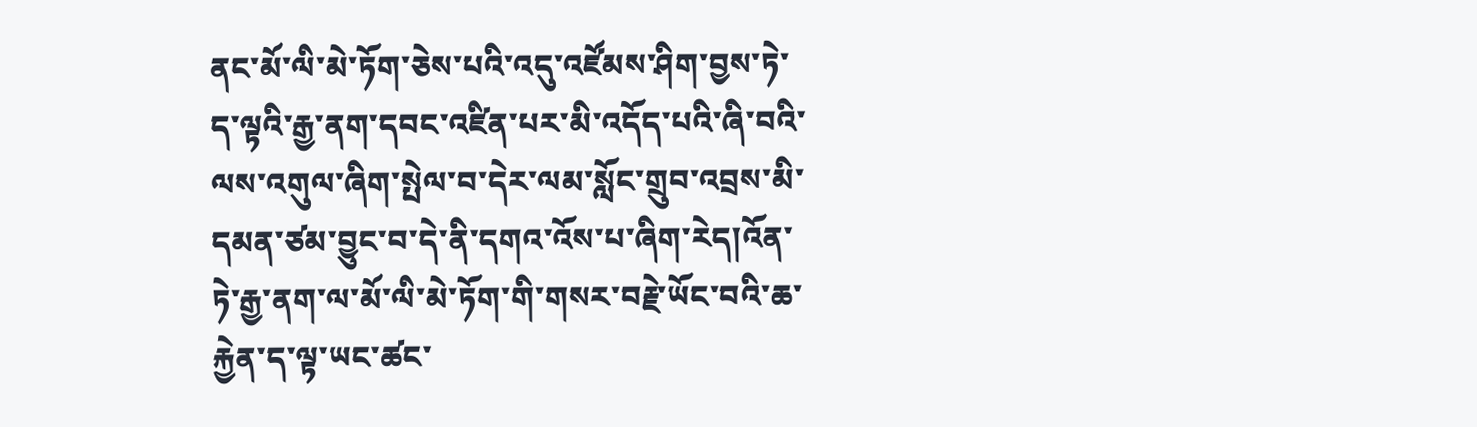ནང་མོ་ལི་མེ་ཏོག་ཅེས་པའི་འདུ་འཛོམས་ཤིག་བྱས་ཏེ་ད་ལྟའི་རྒྱ་ནག་དབང་འཛིན་པར་མི་འདོད་པའི་ཞི་བའི་ལས་འགུལ་ཞིག་སྤེལ་བ་དེར་ལམ་སློང་གྲུབ་འབྲས་མི་དམན་ཙམ་བྱུང་བ་དེ་ནི་དགའ་འོས་པ་ཞིག་རེད།འོན་ཏེ་རྒྱ་ནག་ལ་མོ་ལི་མེ་ཏོག་གི་གསར་བརྗེ་ཡོང་བའི་ཆ་རྐྱེན་ད་ལྟ་ཡང་ཚང་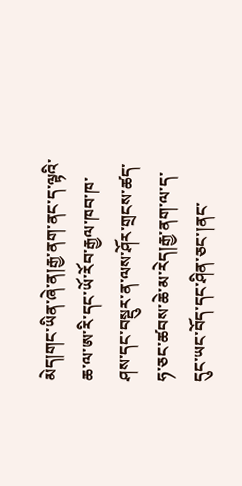མེད།གང་ཡིན་ཞེ་ན།རྒྱ་ནག་ནང་ད་ལྟའི་ཆ་ལ་ཨ་རི་དང་ཡོ་རོབ་རྒྱལ་ཁབ་ཁ་ཤས་དང་བསྡུར་ན་ལས་ཤོར་གྲངས་ཚད་ཧ་ཅང་ཚབས་ཆེ་མ་རེད།རྒྱ་ནག་ལ་ད་དུང་ཡང་བོད་དང་ཤིན་ཅང་།ནང་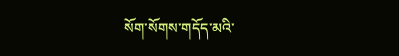སོག་སོགས་གདོད་མའི་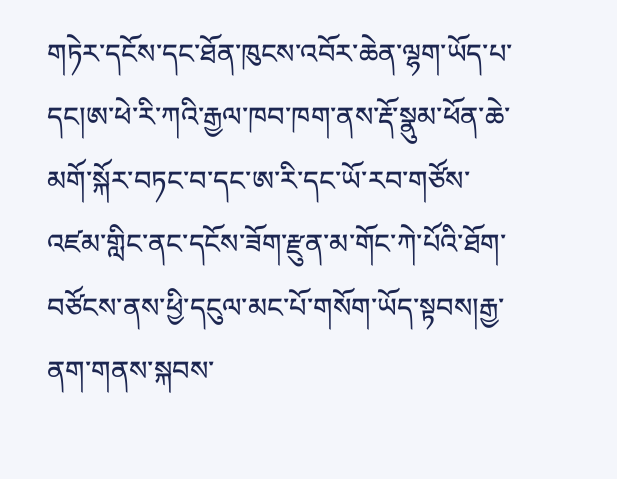གཏེར་དངོས་དང་ཐོན་ཁུངས་འབོར་ཆེན་ལྷག་ཡོད་པ་དང།ཨ་ཕེ་རི་ཀའི་རྒྱལ་ཁབ་ཁག་ནས་རྡོ་སྣུམ་ཕོན་ཆེ་མགོ་སྐོར་བཏང་བ་དང་ཨ་རི་དང་ཡོ་རབ་གཙོས་འཛམ་གླིང་ནང་དངོས་ཟོག་རྫུན་མ་གོང་ཀེ་པོའི་ཐོག་བཙོངས་ནས་ཕྱི་དངུལ་མང་པོ་གསོག་ཡོད་སྟབས།རྒྱ་ནག་གནས་སྐབས་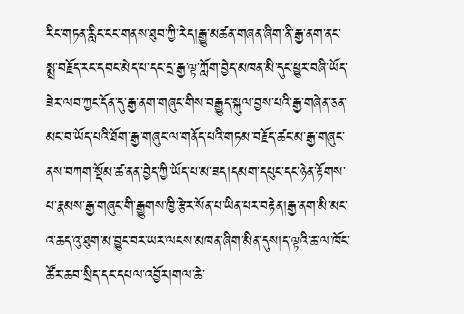རིང་གཏན་རླིང་ངང་གནས་ཐུབ་ཀྱི་རེད།རྒྱུ་མཚན་གཞན་ཞིག་ནི་རྒྱ་ནག་ནང་སྨྲ་བརྗོད་རང་དབང་མེད་པ་དང་དྲ་རྒྱ་ལྟ་ཀློག་བྱེད་མཁན་མི་དུང་ཕྱུར་བཞི་ཡོད་ཟེར་ལབ་ཀྱང་དོན་དུ་རྒྱ་ནག་གཞུང་གིས་བརྒྱུད་སྐུལ་བྱས་པའི་རྒྱ་གཞེན་ཅན་མང་བ་ཡོད་པའི་ཐོག་རྒྱ་གཞུང་ལ་གནོད་པའི་གཏམ་བརྗོད་ཚང་མ་རྒྱ་གཞུང་ནས་བཀག་སྡོམ་ཚ་ནན་བྱེད་ཀྱི་ཡོད་པ་མ་ཟད།དམག་དཔུང་དང་ཉེན་རྟོགས་པ་རྣམས་རྒྱ་གཞུང་གི་རྒྱུགས་ཁྱི་རྩེར་སོན་པ་ཡིན་པར་བརྟེན།རྒྱ་ནག་མི་མང་འ་ཆད་འུ་ཐུག་མ་བྱུང་བར་ཡར་ལངས་མཁན་ཞིག་མིན་དུས།ད་ལྟའི་ཆ་ལ་ཁོང་ཚོར་ཆབ་སྲིད་དང་དཔལ་འབྱོར།གལ་ཆེ་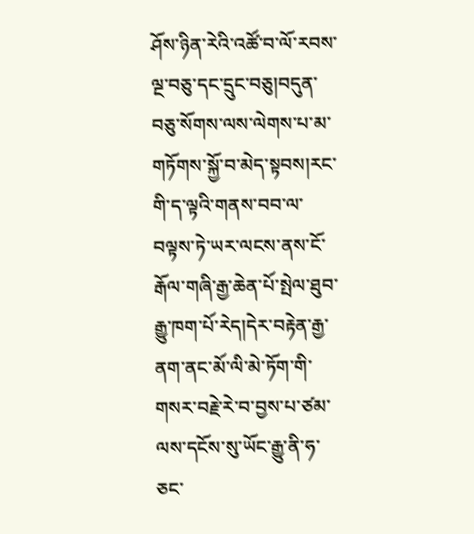ཤོས་ཉིན་རེའི་འཚོ་བ་ལོ་རབས་ལྔ་བཅུ་དང་དྲུང་བཅུ།བདུན་བཅུ་སོགས་ལས་ལེགས་པ་མ་གཏོགས་སྐྱོ་བ་མེད་སྟབས།རང་གི་ད་ལྟའི་གནས་བབ་ལ་བལྟས་ཏེ་ཡར་ལངས་ནས་ངོ་རྒོལ་གཞི་རྒྱ་ཆེན་པོ་སྤེལ་ཐུབ་རྒྱུ་ཁག་པོ་རེད།དེར་བརྟེན་རྒྱ་ནག་ནང་མོ་ལི་མེ་ཏོག་གི་གསར་བརྗེ་རེ་བ་བྱས་པ་ཙམ་ལས་དངོས་སུ་ཡོང་རྒྱུ་ནི་ཧ་ཅང་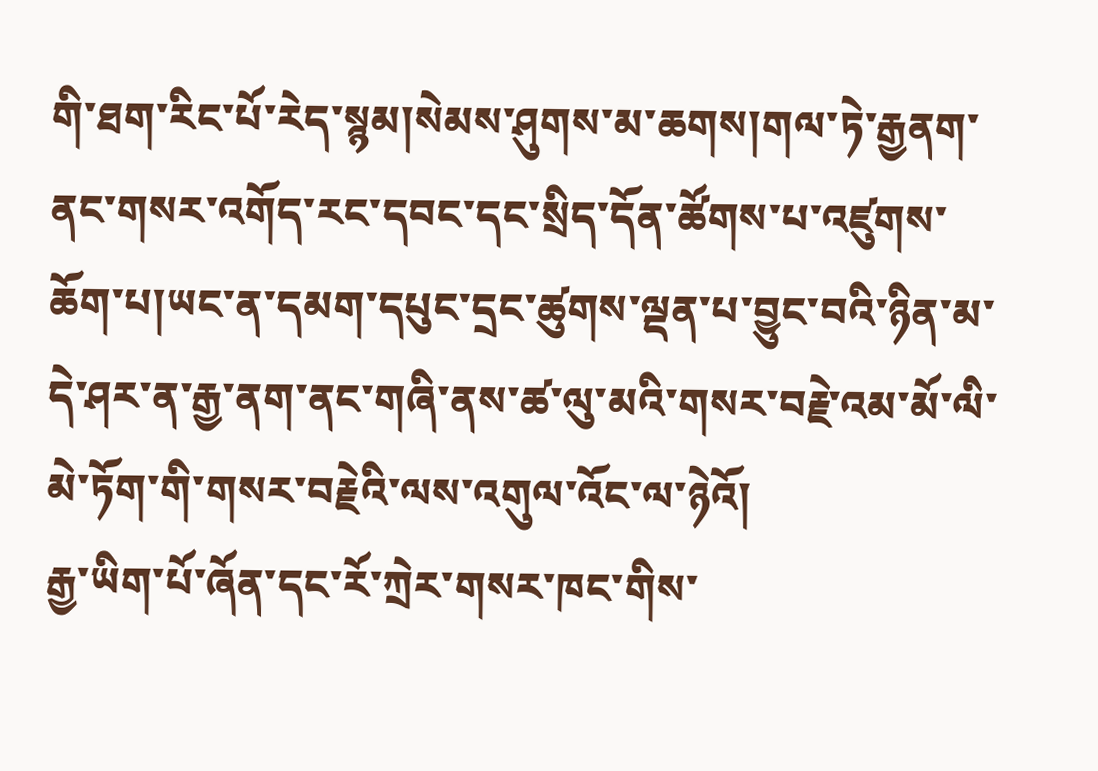གི་ཐག་རིང་པོ་རེད་སྙམ།སེམས་ཤུགས་མ་ཆགས།གལ་ཏེ་རྒྱནག་ནང་གསར་འགོད་རང་དབང་དང་སྲིད་དོན་ཚོགས་པ་འཛུགས་ཆོག་པ།ཡང་ན་དམག་དཔུང་དྲང་ཚུགས་ལྡན་པ་བྱུང་བའི་ཉིན་མ་དེ་ཤར་ན་རྒྱ་ནག་ནང་གཞི་ནས་ཚ་ལུ་མའི་གསར་བརྗེ་འམ་མོ་ལི་མེ་ཏོག་གི་གསར་བརྗེའི་ལས་འགུལ་འོང་ལ་ཉེའོ།
རྒྱ་ཡིག་པོ་ཞོན་དང་རོ་ཀྲེར་གསར་ཁང་གིས་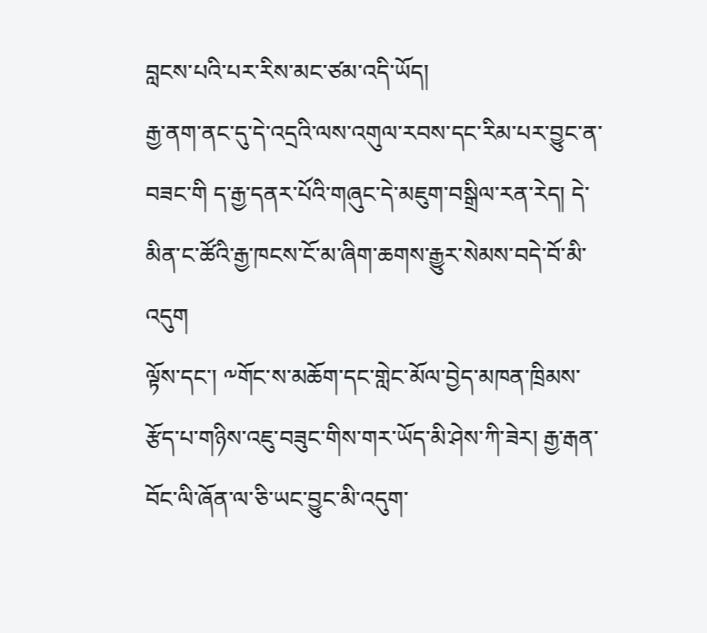བླངས་པའི་པར་རིས་མང་ཙམ་འདི་ཡོད།
རྒྱ་ནག་ནང་དུ་དེ་འདྲའི་ལས་འགུལ་རབས་དང་རིམ་པར་བྱུང་ན་བཟང་གི ད་རྒྱ་དནར་པོའི་གཞུང་དེ་མཇུག་བསྒྲིལ་རན་རེད། དེ་མིན་ང་ཚོའི་རྒྱ་ཁངས་ངོ་མ་ཞིག་ཆགས་རྒྱུར་སེམས་བདེ་བོ་མི་འདུག
ལྟོས་དང་། ༸གོང་ས་མཆོག་དང་གླེང་མོལ་བྱེད་མཁན་ཁྲིམས་རྩོད་པ་གཉིས་འཇུ་བཟུང་གིས་གར་ཡོད་མི་ཤེས་ཀི་ཟེར། རྒྱ་རྒན་བོང་ལི་ཞོན་ལ་ཅི་ཡང་བྱུང་མི་འདུག་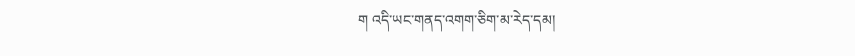ག འདི་ཡང་གནད་འགག་ཅིག་མ་རེད་དམ།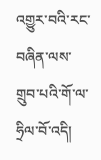འགྱུར་བའི་རང་བཞིན་ལས་གྲུབ་པའི་གོ་ལ་ཧྲིལ་བོ་འདི།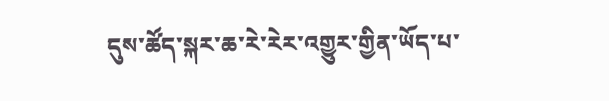དུས་ཚོད་སྐར་ཆ་རེ་རེར་འགྱུར་གྱིན་ཡོད་པ་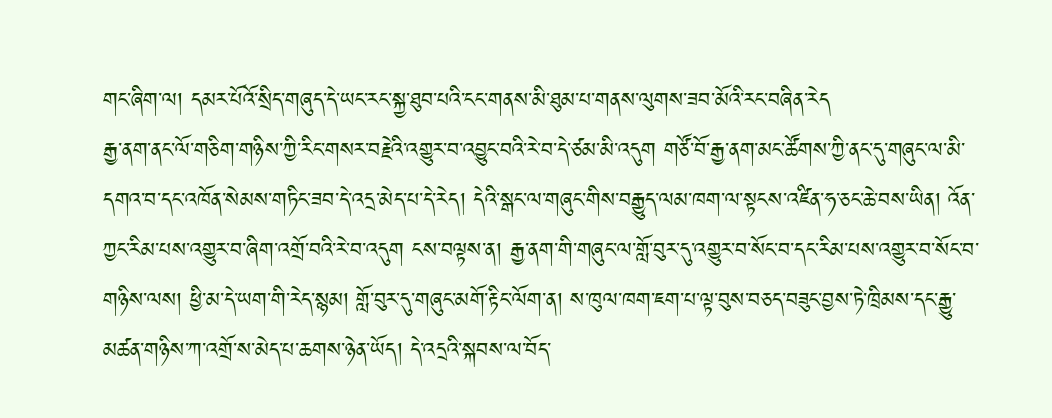གང་ཞིག་ལ། དམར་པོའོ་སྲིད་གཞུད་དེ་ཡང་རང་སྐྱ་ཐུབ་པའི་ངང་གནས་མི་ཐུམ་པ་གནས་ལུགས་ཟབ་མོའི་རང་བཞིན་རེད
རྒྱ་ནག་ནང་ལོ་གཅིག་གཉིས་ཀྱི་རིང་གསར་བརྗེའི་འགྱུར་བ་འབྱུང་བའི་རེ་བ་དེ་ཙམ་མི་འདུག གཙོ་བོ་རྒྱ་ནག་མང་ཚོགས་ཀྱི་ནང་དུ་གཞུང་ལ་མི་དགའ་བ་དང་འཁོན་སེམས་གཏིང་ཟབ་དེ་འདྲ་མེད་པ་དེ་རེད། དེའི་སྒང་ལ་གཞུང་གིས་བརྒྱུད་ལམ་ཁག་ལ་སྟངས་འཛིན་ཧ་ཅང་ཆེ་བས་ཡིན། འོན་ཀྱང་རིམ་པས་འགྱུར་བ་ཞིག་འགྲོ་བའི་རེ་བ་འདུག ངས་བལྟས་ན། རྒྱ་ནག་གི་གཞུང་ལ་གློ་བུར་དུ་འགྱུར་བ་སོང་བ་དང་རིམ་པས་འགྱུར་བ་སོང་བ་གཉིས་ལས། ཕྱི་མ་དེ་ཡག་གི་རེད་སྙམ། གློ་བུར་དུ་གཞུང་མགོ་རྟིང་ལོག་ན། ས་ཁུལ་ཁག་ཇག་པ་ལྟ་བུས་བཅད་བཟུང་བྱས་ཏེ་ཁྲིམས་དང་རྒྱུ་མཚན་གཉིས་ཀ་འགྲོ་ས་མེད་པ་ཆགས་ཉེན་ཡོད། དེ་འདྲའི་སྐབས་ལ་བོད་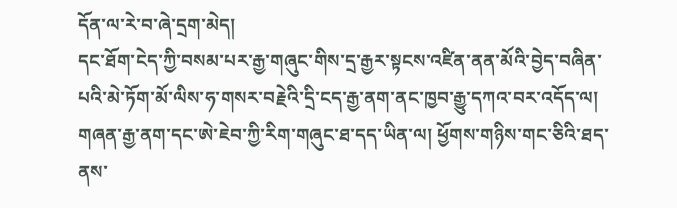དོན་ལ་རེ་བ་ཞེ་དྲག་མེད།
དང་ཐོག་ངེད་ཀྱི་བསམ་པར་རྒྱ་གཞུང་གིས་དྲ་རྒྱར་སྟངས་འཛིན་ནན་མོའི་བྱེད་བཞིན་པའི་མེ་ཏོག་མོ་ལིས་ཧ་གསར་བརྗེའི་དྲི་ངད་རྒྱ་ནག་ནང་ཁྱབ་རྒྱུ་དཀའ་བར་འདོད་ལ། གཞན་རྒྱ་ནག་དང་ཨེ་ཇེབ་ཀྱི་རིག་གཞུང་ཐ་དད་ཡིན་ལ། ཕྱོགས་གཉིས་གང་ཅིའི་ཐད་ནས་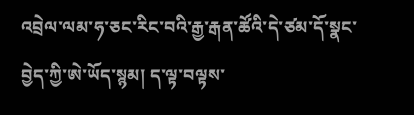འབྲེལ་ལམ་ཧ་ཅང་རིང་བའི་རྒྱ་རྒན་ཚོའི་དེ་ཙམ་དོ་སྣང་བྱེད་ཀྱི་ཨེ་ཡོད་སྙམ། ད་ལྟ་བལྟས་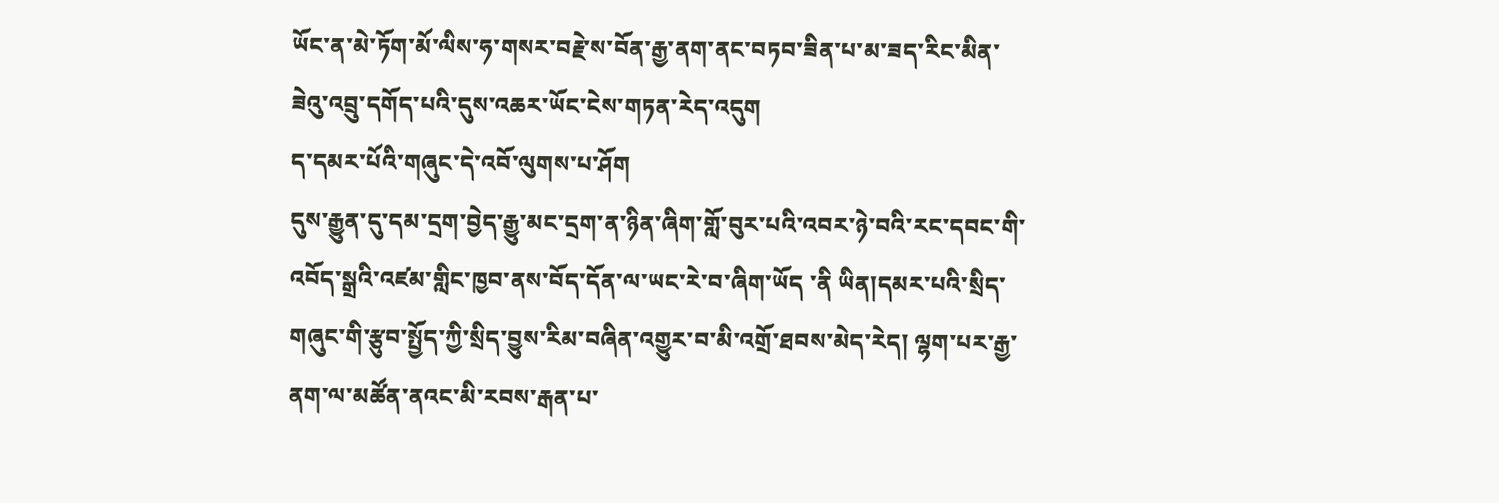ཡོང་ན་མེ་ཏོག་མོ་ལིས་ཧ་གསར་བརྗེ་ས་བོན་རྒྱ་ནག་ནང་བཏབ་ཟིན་པ་མ་ཟད་རིང་མིན་ཟེའུ་འབྲུ་དགོད་པའི་དུས་འཆར་ཡོང་ངེས་གཏན་རེད་འདུག
ད་དམར་པོའི་གཞུང་དེ་འབོ་ལུགས་པ་ཤོག
དུས་རྒྱུན་དུ་དམ་དྲག་བྱེད་རྒྱུ་མང་དྲག་ན་ཉིན་ཞིག་གློ་བུར་པའི་འབར་ཉེ་བའི་རང་དབང་གི་འབོད་སྒྲའི་འཛམ་གླིང་ཁྱབ་ནས་བོད་དོན་ལ་ཡང་རེ་བ་ཞིག་ཡོད ་ནི ཡིན།དམར་པའི་སྲིད་གཞུང་གི་རྩུབ་སྤྱོད་ཀྱི་སྲིད་བྱུས་རིམ་བཞིན་འགྱུར་བ་མི་འགྲོ་ཐབས་མེད་རེད། ལྷག་པར་རྒྱ་ནག་ལ་མཚོན་ནའང་མི་རབས་རྒན་པ་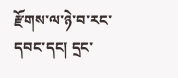རྫོགས་ལ་ཉེ་བ་རང་དབང་དང། དྲང་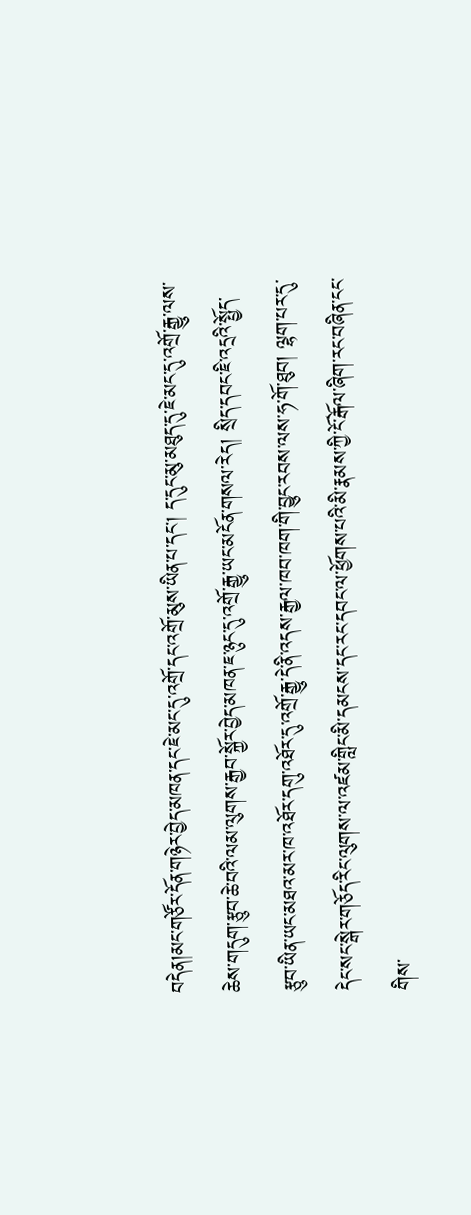བདེན།མང་གཙོར་དོན་གཉེར་བྱེད་མཁན་དང་ཇེ་མང་དུ་འགྲོ་དང་འགྲོ་མུས་ཡིན་པ་དང། ད་དུང་མུ་མཐུད་དུ་ཇེ་མང་དུ་འགྲོ་རྒྱུ་ལས་ཆེས་གདུག་རྩུབ་ཆེ་བའི་ལམ་ལུགས་རྒྱབ་སྐྱོར་བྱེད་མཁན་ཇ་ཉུང་དུ་འགྲོ་རྒྱུ་ཡང་མངོན་གསལ་རེད། སྲིད་དབང་ཇི་འདྲའི་སྤྱོད་རྩུབ་ཡིན་ཡང་མཐའ་མར་ཁ་འཐོར་དགུ་འཐོར་དུ་འགྲོ་རྒྱུ་དེ་ནི་འདས་རྒྱལ་ཁབ་ཁག་གི་བྱུང་རབས་ལས་ཧ་གོ་ཐུབ། ལྷག་པར་དུ་དེང་སང་སྒེར་གཅོད་རིང་ལུགས་ལ་འཛམ་གླིང་མི་དམངས་དང་རང་དབང་ལ་ཕྱོགས་པའི་མི་རྣམས་ཀྱི་ངོ་རྒོལ་ཞིག་རང་བཞིན་ངང་གིས་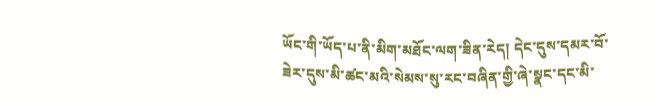ཡོང་གི་ཡོད་པ་ནི་མིག་མཐོང་ལག་ཟིན་རེད། དེང་དུས་དམར་བོ་ཟེར་དུས་མི་ཚང་མའི་སེམས་སུ་རང་བཞིན་གྱི་ཞེ་སྣང་དང་མི་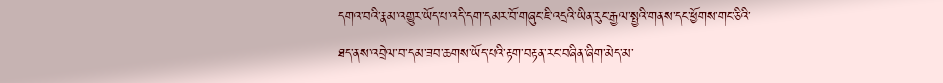དགའ་བའི་རྣམ་འགྱུར་ཡོད་པ་འདི་དག་དམར་བོ་གཞུང་ཇི་འདྲའི་ཡིན་རུང་རྒྱལ་སྤྱའི་གནས་དང་ཕྱོགས་གང་ཅིའི་ཐད་ནས་འབྲེལ་བ་དམ་ཟབ་ཆགས་ཡོད་པའི་རྟག་བརྟན་རང་བཞིན་ཞིག་མེད་མ་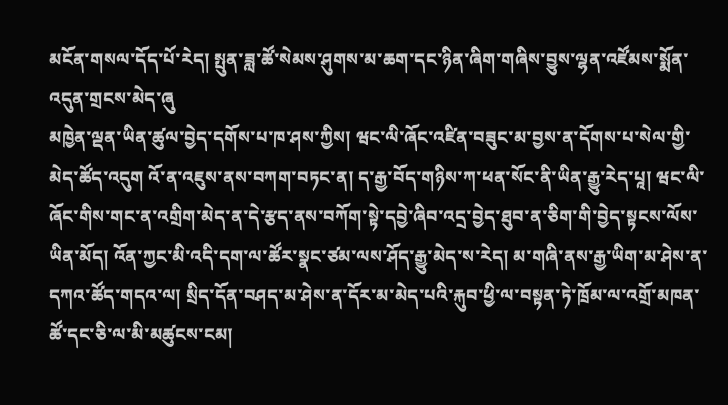མངོན་གསལ་དོད་པོ་རེད། སྤུན་ཟླ་ཚོ་སེམས་ཤུགས་མ་ཆག་དང་ཉིན་ཞིག་གཞིས་བྱུས་ལྷན་འཛོམས་སྨོན་འདུན་གྲངས་མེད་ཞུ
མཁྱེན་ལྡན་ཡིན་ཚུལ་བྱེད་དགོས་པ་ཁ་ཤས་ཀྱིས། ཝང་ལི་ཞོང་འཛིན་བཟུང་མ་བྱས་ན་དོགས་པ་སེལ་གྱི་མེད་ཚོད་འདུག འོ་ན་འཇུས་ནས་བཀག་བཏང་ན། ད་རྒྱ་བོད་གཉིས་ཀ་ཕན་སོང་ནི་ཡིན་རྒྱུ་རེད་པཱ། ཝང་ལི་ཞོང་གིས་གང་ན་འགྲིག་མེད་ན་དེ་རྩད་ནས་བཀོག་སྟེ་དབྱེ་ཞིབ་འདྲ་བྱེད་ཐུབ་ན་ཅིག་གི་བྱེད་སྟངས་ལོས་ཡིན་མོད། འོན་ཀྱང་མི་འདི་དག་ལ་ཚོར་སྣང་ཙམ་ལས་ཤོད་རྒྱུ་མེད་ས་རེད། མ་གཞི་ནས་རྒྱ་ཡིག་མ་ཤེས་ན་དཀའ་ཚོད་གདའ་ལ། སྲིད་དོན་བཤད་མ་ཤེས་ན་དོར་མ་མེད་པའི་རྐུབ་ཕྱི་ལ་བསྟན་ཏེ་ཁྲོམ་ལ་འགྲོ་མཁན་ཚོ་དང་ཅི་ལ་མི་མཚུངས་ངམ།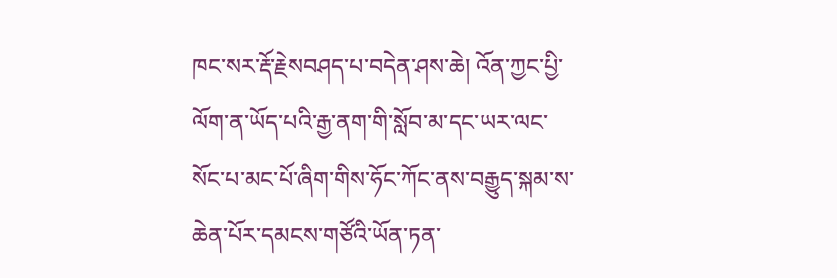ཁང་སར་རྡོ་རྗེསབཤད་པ་བདེན་ཤས་ཆེ། འོན་ཀྱང་པྱི་ལོག་ན་ཡོད་པའི་རྒྱ་ནག་གི་སློབ་མ་དང་ཡར་ལང་སོང་པ་མང་པོ་ཞིག་གིས་ཧོང་ཀོང་ནས་བརྒྱུད་སྐམ་ས་ཆེན་པོར་དམངས་གཙོའི་ཡོན་ཏན་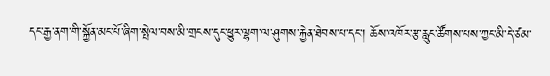དང་རྒྱ་ནག་གི་སྐྱོན་མང་པོ་ཞིག་སྤེལ་བས་མི་གྲངས་དུང་ཕྱུར་ལྷག་ལ་ཤུགས་རྐྱེན་ཐེབས་པ་དང་། ཆོས་འཁོར་རྩ་རླུང་ཚོགས་པས་ཀྱང་མི་དེ་ཙམ་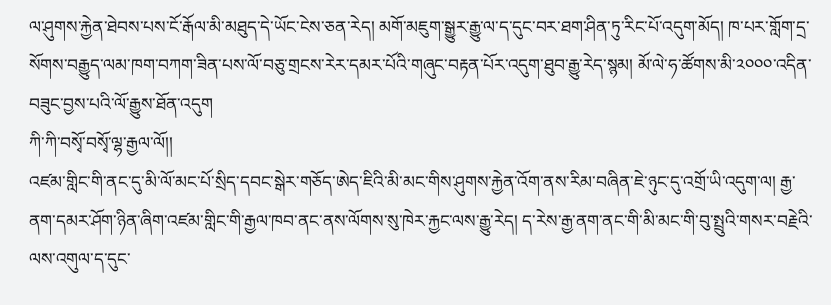ལ་ཤུགས་རྐྱེན་ཐེབས་པས་ངོ་རྒོལ་མི་མཐུད་དེ་ཡོང་ངེས་ཅན་རེད། མགོ་མཇུག་སྒྱུར་རྒྱུ་ལ་ད་དུང་བར་ཐག་ཤིན་ཏུ་རིང་པོ་འདུག་མོད། ཁ་པར་གློག་དྲ་སོགས་བརྒྱུད་ལམ་ཁག་བཀག་ཟིན་པས་ལོ་བཅུ་གྲངས་རེར་དམར་པོའི་གཞུང་བརྟན་པོར་འདུག་ཐུབ་རྒྱུ་རེད་སྙམ། མོ་ལེ་ཧ་ཚོགས་མི་༢༠༠༠་འདིན་བཟུང་བྱས་པའི་ལོ་རྒྱུས་ཐོན་འདུག
ཀི་ཀི་བསྭོ་བསྭོ་ལྷ་རྒྱལ་ལོ།།
འཛམ་གླིང་གི་ནང་དུ་མི་ལོ་མང་པོ་སྲིད་དབང་སྒེར་གཅོད་ཨེད་ཇིའི་མི་མང་གིས་ཤུགས་རྐྱེན་འོག་ནས་རིམ་བཞིན་ཇེ་ཉུང་དུ་འགྲོ་ཡི་འདུག་ལ། རྒྱ་ནག་དམར་ཤོག་ཉིན་ཞིག་འཛམ་གླིང་གི་རྒྱལ་ཁབ་ནང་ནས་ལོགས་སུ་ཁེར་རྐྱང་ལས་རྒྱུ་རེད། ད་རེས་རྒྱ་ནག་ནང་གི་མི་མང་གི་བུ་སྤྲུའི་གསར་བརྗེའི་ལས་འགུལ་ད་དུང་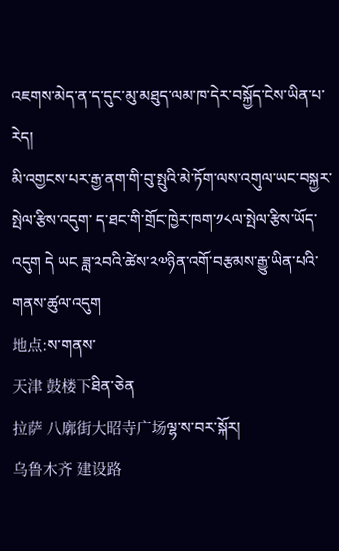འཇགས་མེད་ན་ད་དུང་མུ་མཐུད་ལམ་ཁ་དེར་བསྐྱོད་ངེས་ཡིན་པ་རེད།
མི་འགྱངས་པར་རྒྱ་ནག་གི་བུ་སྤུའི་མེ་ཏོག་ལས་འགུལ་ཡང་བསྐྱར་སྤེལ་རྩིས་འདུག་ ད་ཐང་གི་གྲོང་ཁྱེར་ཁག་༡༨ལ་སྤེལ་རྩིས་ཡོད་འདུག དེ ཡང ཟླ་༢བའི་ཚེས་༢༧ཉིན་འགོ་བརྩམས་རྒྱུ་ཡིན་པའི་གནས་ཚུལ་འདུག
地点:ས་གནས་
天津 鼓楼下ཐིན་ཅེན
拉萨 八廓街大昭寺广场ལྷ་ས་བར་སྐོར།
乌鲁木齐 建设路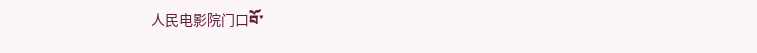人民电影院门口བོ་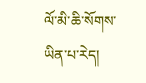ལོ་མི་ཆི་སོགས་ཡིན་པ་རེད།